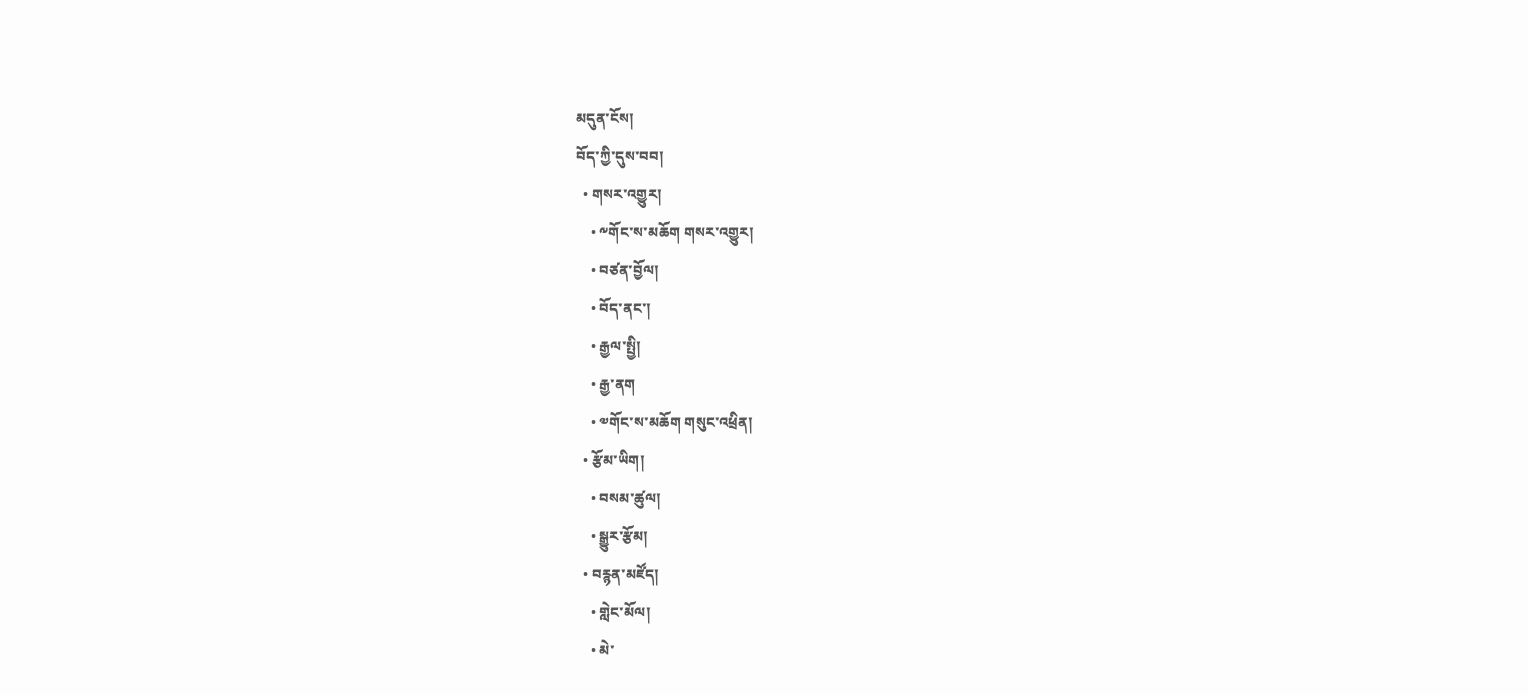མདུན་ངོས།
བོད་ཀྱི་དུས་བབ།
  • གསར་འགྱུར།
    • ༸གོང་ས་མཆོག གསར་འགྱུར།
    • བཙན་བྱོལ།
    • བོད་ནང་།
    • རྒྱལ་སྤྱི།
    • རྒྱ་ནག
    • ༧གོང་ས་མཆོག གསུང་འཕྲིན།
  • རྩོམ་ཡིག།
    • བསམ་ཚུལ།
    • སྒྱུར་རྩོམ།
  • བརྙན་མཛོད།
    • གླེང་མོལ།
    • མེ་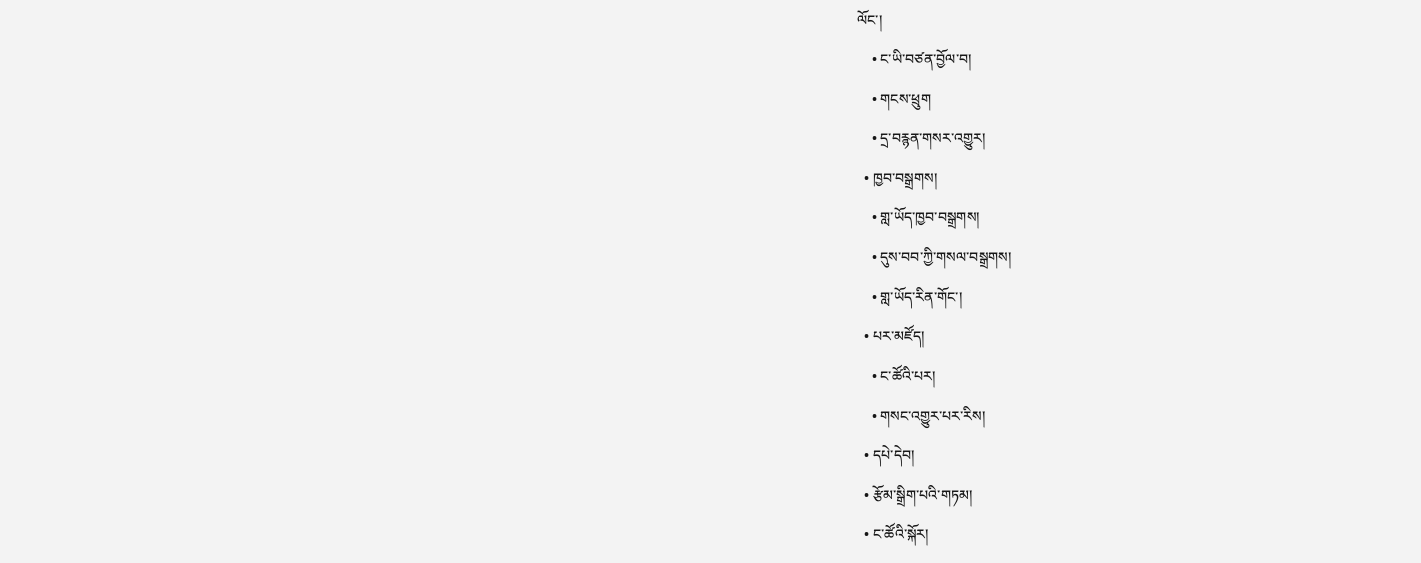ལོང་།
    • ང་ཡི་བཙན་བྱོལ་བ།
    • གངས་ཕྲུག
    • དྲ་བརྙན་གསར་འགྱུར།
  • ཁྱབ་བསྒྲགས།
    • གླ་ཡོད་ཁྱབ་བསྒྲགས།
    • དུས་བབ་ཀྱི་གསལ་བསྒྲགས།
    • གླ་ཡོད་རིན་གོང་།
  • པར་མཛོད།
    • ང་ཚོའི་པར།
    • གསང་འགྱུར་པར་རིས།
  • དཔེ་དེབ།
  • རྩོམ་སྒྲིག་པའི་གཏམ།
  • ང་ཚོའི་སྐོར།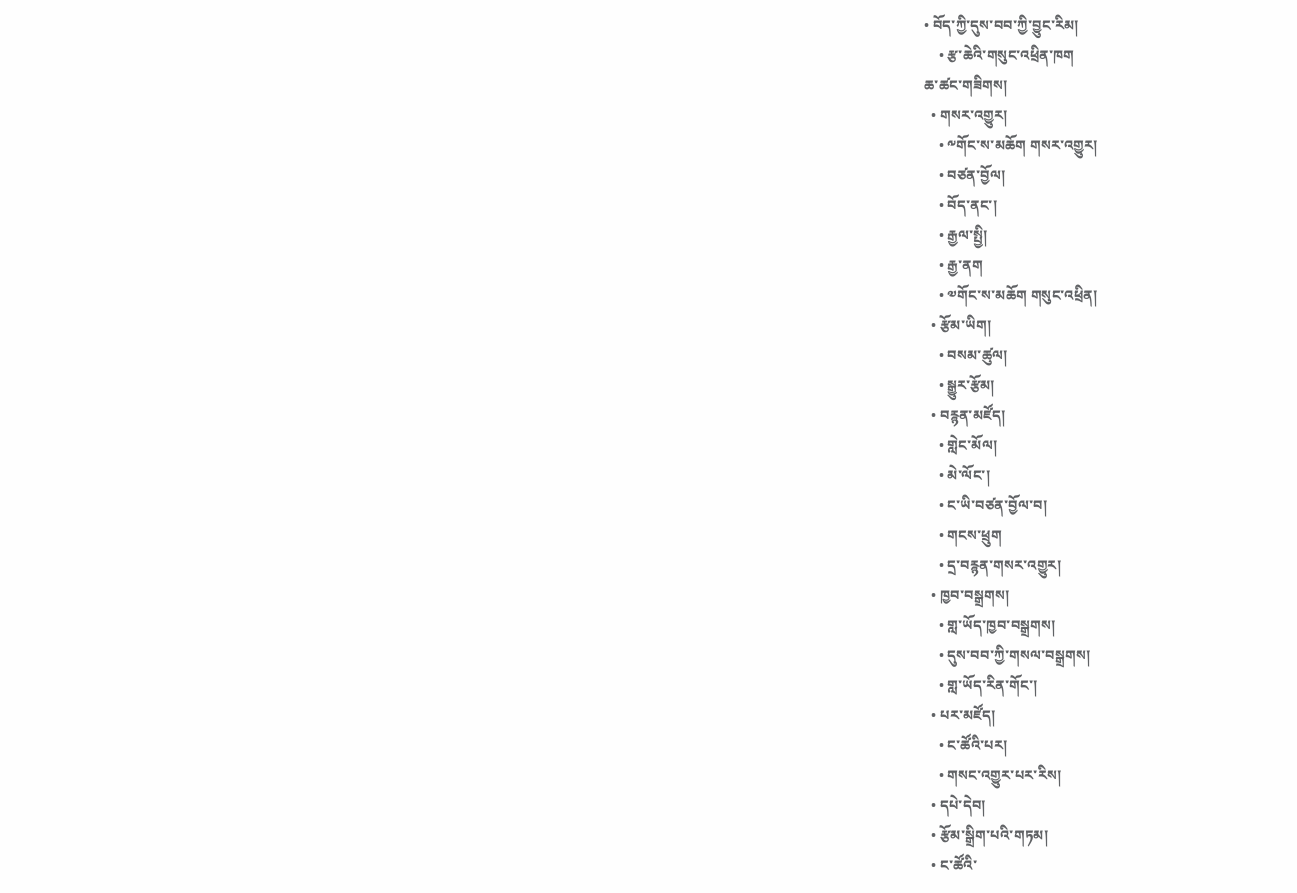• བོད་ཀྱི་དུས་བབ་ཀྱི་བྱུང་རིམ།
    • རྩ་ཆེའི་གསུང་འཕྲིན་ཁག
ཆ་ཚང་གཟིགས།
  • གསར་འགྱུར།
    • ༸གོང་ས་མཆོག གསར་འགྱུར།
    • བཙན་བྱོལ།
    • བོད་ནང་།
    • རྒྱལ་སྤྱི།
    • རྒྱ་ནག
    • ༧གོང་ས་མཆོག གསུང་འཕྲིན།
  • རྩོམ་ཡིག།
    • བསམ་ཚུལ།
    • སྒྱུར་རྩོམ།
  • བརྙན་མཛོད།
    • གླེང་མོལ།
    • མེ་ལོང་།
    • ང་ཡི་བཙན་བྱོལ་བ།
    • གངས་ཕྲུག
    • དྲ་བརྙན་གསར་འགྱུར།
  • ཁྱབ་བསྒྲགས།
    • གླ་ཡོད་ཁྱབ་བསྒྲགས།
    • དུས་བབ་ཀྱི་གསལ་བསྒྲགས།
    • གླ་ཡོད་རིན་གོང་།
  • པར་མཛོད།
    • ང་ཚོའི་པར།
    • གསང་འགྱུར་པར་རིས།
  • དཔེ་དེབ།
  • རྩོམ་སྒྲིག་པའི་གཏམ།
  • ང་ཚོའི་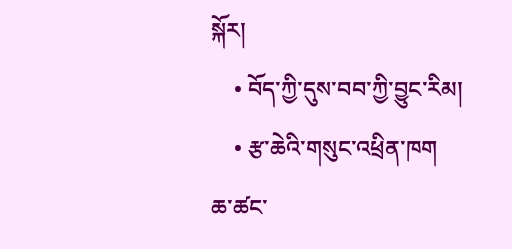སྐོར།
    • བོད་ཀྱི་དུས་བབ་ཀྱི་བྱུང་རིམ།
    • རྩ་ཆེའི་གསུང་འཕྲིན་ཁག
ཆ་ཚང་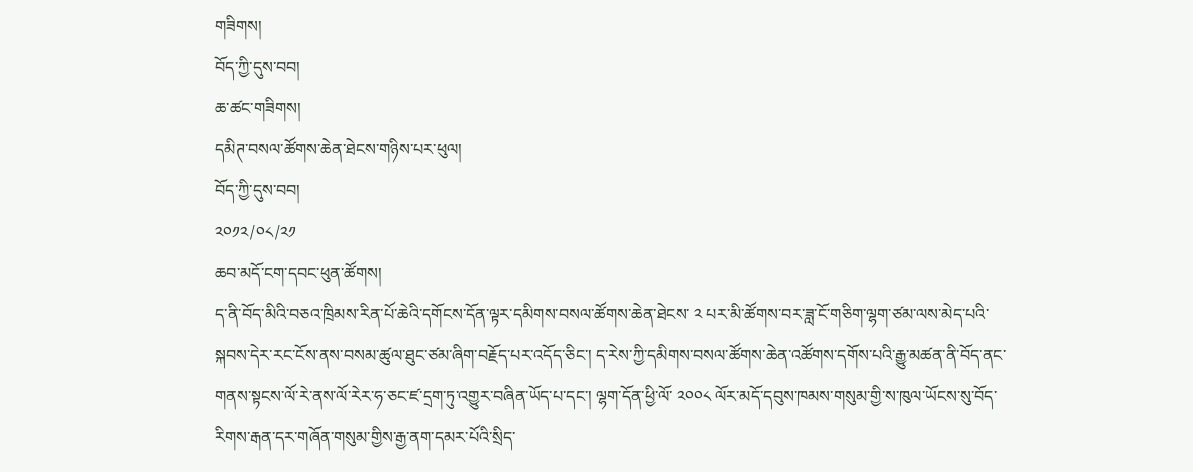གཟིགས།
བོད་ཀྱི་དུས་བབ།
ཆ་ཚང་གཟིགས།
དམིཊ་བསལ་ཚོགས་ཆེན་ཐེངས་གཉིས་པར་ཕུལ།
བོད་ཀྱི་དུས་བབ།
༢༠༡༢/༠༨/༢༡
ཆབ་མདོ་ངག་དབང་ཕུན་ཚོགས།
ད་ནི་བོད་མིའི་བཅའ་ཁྲིམས་རིན་པོ་ཆེའི་དགོངས་དོན་ལྟར་དམིགས་བསལ་ཚོགས་ཆེན་ཐེངས་ ༢ པར་མི་ཚོགས་བར་ཟླ་ངོ་གཅིག་ལྷག་ཙམ་ལས་མེད་པའི་སྐབས་དེར་རང་ངོས་ནས་བསམ་ཚུལ་ཐུང་ཙམ་ཞིག་བརྗོད་པར་འདོད་ཅིང་། ད་རེས་ཀྱི་དམིགས་བསལ་ཚོགས་ཆེན་འཚོགས་དགོས་པའི་རྒྱུ་མཚན་ནི་བོད་ནང་གནས་སྟངས་ལོ་རེ་ནས་ལོ་རེར་ཧ་ཅང་ཛ་དྲག་ཏུ་འགྱུར་བཞིན་ཡོད་པ་དང་། ལྷག་དོན་ཕྱི་ལོ་ ༢༠༠༨ ལོར་མདོ་དབུས་ཁམས་གསུམ་གྱི་ས་ཁུལ་ཡོངས་སུ་བོད་རིགས་རྒན་དར་གཞོན་གསུམ་གྱིས་རྒྱ་ནག་དམར་པོའི་སྲིད་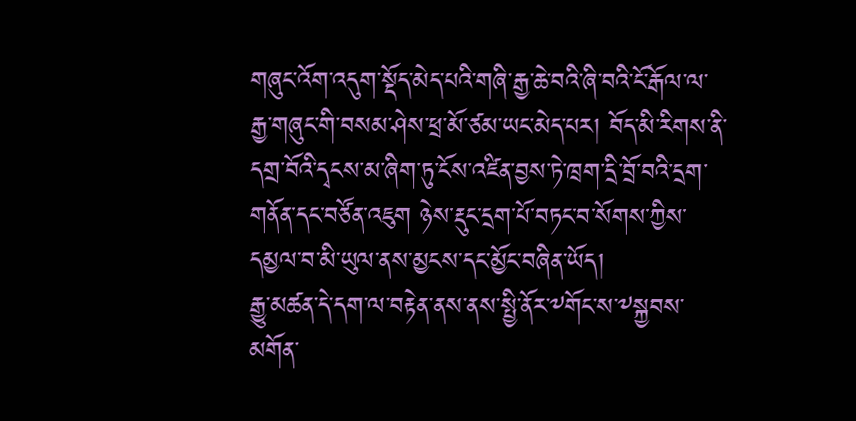གཞུང་འོག་འདུག་སྡོད་མེད་པའི་གཞི་རྒྱ་ཆེ་བའི་ཞི་བའི་ངོ་རྒོལ་ལ་རྒྱ་གཞུང་གི་བསམ་ཤེས་ཕྲ་མོ་ཙམ་ཡང་མེད་པར། བོད་མི་རིགས་ནི་དགྲ་བོའི་དྭངས་མ་ཞིག་ཏུ་ངོས་འཛིན་བྱས་ཏེ་ཁྲག་དྲི་བྲོ་བའི་དྲག་གནོན་དང་བཙོན་འཇུག ཉེས་རྡུང་དྲག་པོ་བཏང་བ་སོགས་ཀྱིས་དམྱལ་བ་མི་ཡུལ་ནས་མྱངས་དང་མྱོང་བཞིན་ཡོད།
རྒྱུ་མཚན་དེ་དག་ལ་བརྟེན་ནས་ནས་སྤྱི་ནོར་༸གོང་ས་༸སྐྱབས་མགོན་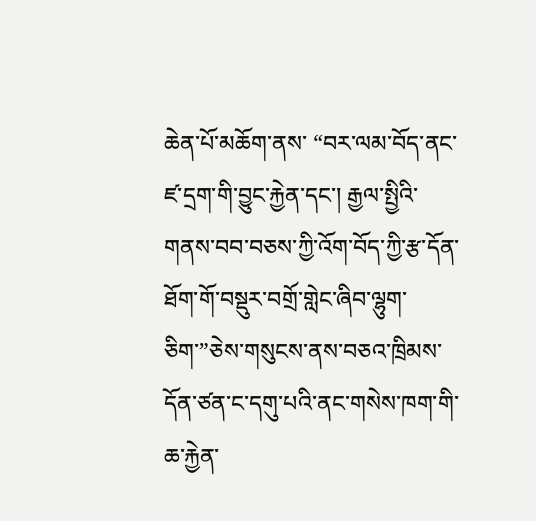ཆེན་པོ་མཆོག་ནས་ “བར་ལམ་བོད་ནང་ཛ་དྲག་གི་བྱུང་རྐྱེན་དང་། རྒྱལ་སྤྱིའི་གནས་བབ་བཅས་ཀྱི་འོག་བོད་ཀྱི་རྩ་དོན་ཐོག་གོ་བསྡུར་བགྲོ་གླེང་ཞིབ་ལྷུག་ཅིག་”ཅེས་གསུངས་ནས་བཅའ་ཁྲིམས་དོན་ཙན་ང་དགུ་པའི་ནང་གསེས་ཁག་གི་ཆ་རྐྱེན་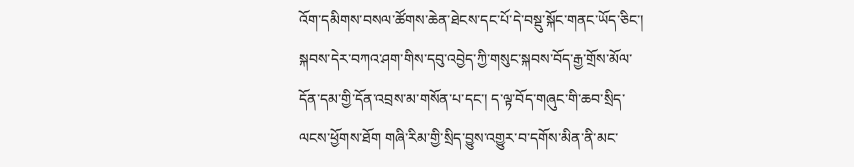འོག་དམིགས་བསལ་ཚོགས་ཆེན་ཐེངས་དང་པོ་དེ་བསྡུ་སྐོང་གནང་ཡོད་ཅིང་། སྐབས་དེར་བཀའ་ཤག་གིས་དབུ་འབྱེད་ཀྱི་གསུང་སྐབས་བོད་རྒྱ་གྲོས་མོལ་དོན་དམ་གྱི་དོན་འབྲས་མ་གསོན་པ་དང་། ད་ལྟ་བོད་གཞུང་གི་ཆབ་སྲིད་ལངས་ཕྱོགས་ཐོག གཞི་རིམ་གྱི་སྲིད་བྱུས་འགྱུར་བ་དགོས་མིན་ནི་མང་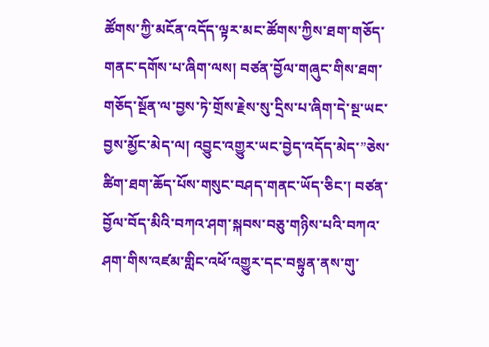ཚོགས་ཀྱི་མངོན་འདོད་ལྟར་མང་ཚོགས་ཀྱིས་ཐག་གཅོད་གནང་དགོས་པ་ཞིག་ལས། བཙན་བྱོལ་གཞུང་གིས་ཐག་གཅོད་སྔོན་ལ་བྱས་ཏེ་གྲོས་རྗེས་སུ་དྲིས་པ་ཞིག་དེ་སྔ་ཡང་བྱས་མྱོང་མེད་ལ། འབྱུང་འགྱུར་ཡང་བྱེད་འདོད་མེད་”ཅེས་ཚིག་ཐག་ཆོད་པོས་གསུང་བཤད་གནང་ཡོད་ཅིང་། བཙན་བྱོལ་བོད་མིའི་བཀའ་ཤག་སྐབས་བཅུ་གཉིས་པའི་བཀའ་ཤག་གིས་འཛམ་གླིང་འཕོ་འགྱུར་དང་བསྟུན་ནས་གུ་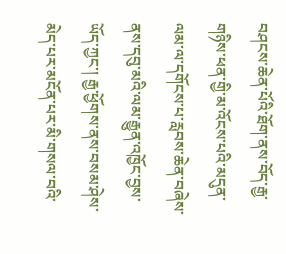བཤངས་ཆེན་པོའི་ཐོག་ནས་བོད་རྒྱ་གཉིས་ཕན་གྱི་མ་འོངས་པའི་མདུན་ལམ་ལ་དགོངས་པ་རླབས་ཆེན་བཞེས་ནས་དབུ་མའི་ལམ་རྒྱུན་འཁྱོང་བྱས་ཡོད་ཀྱང་། རྒྱ་ཕྱོགས་ནས་བསམ་ཤེས་མེད་པར་མངོན་པར་མི་གསལ་བའི་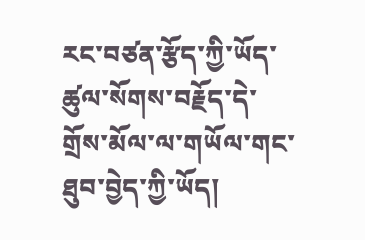རང་བཙན་རྩོད་ཀྱི་ཡོད་ཚུལ་སོགས་བརྗོད་དེ་གྲོས་མོལ་ལ་གཡོལ་གང་ཐུབ་བྱེད་ཀྱི་ཡོད།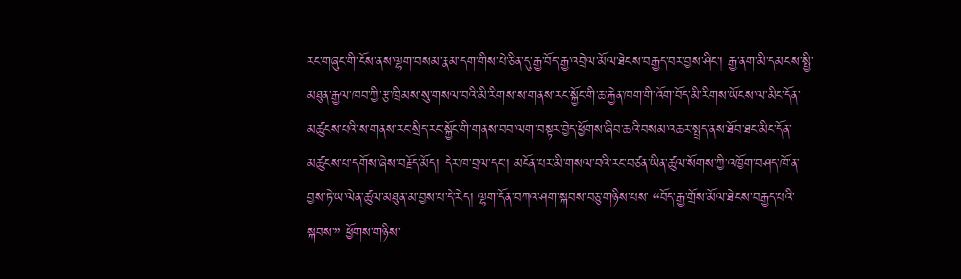རང་གཞུང་གི་ངོས་ནས་ལྷག་བསམ་རྣམ་དག་གིས་པེ་ཅིན་དུ་རྒྱ་བོད་རྒྱ་འབྲེལ་མོལ་ཐེངས་བརྒྱད་བར་བྱས་ཤིང་། རྒྱ་ནག་མི་དམངས་སྤྱི་མཐུན་རྒྱལ་ཁབ་ཀྱི་རྩ་ཁྲིམས་སུ་གསལ་བའི་མི་རིགས་ས་གནས་རང་སྐྱོང་གི་ཆ་རྐྱེན་ཁག་གི་འོག་བོད་མི་རིགས་ཡོངས་ལ་མིང་དོན་མཚུངས་པའི་ས་གནས་རང་སྲིད་རང་སྐྱོང་གི་གནས་བབ་ལག་བསྟར་བྱེད་ཕྱོགས་ཞིབ་ཆའི་བསམ་འཆར་སྤྲད་ནས་ཐོབ་ཐང་མིང་དོན་མཚུངས་པ་དགོས་ཞེས་བརྗོད་མོད། དེར་ཁ་བྲལ་དང་། མངོན་པར་མི་གསལ་བའི་རང་བཙན་ཡིན་ཚུལ་སོགས་ཀྱི་འཁྱོག་བཤད་ཁོ་ན་བྱས་ཏེ་ཡ་ལེན་ཚུལ་མཐུན་མ་བྱས་པ་དེ་རེད། ལྷག་དོན་བཀའ་ཤག་སྐབས་བཅུ་གཉིས་པས་ “བོད་རྒྱ་གྲོས་མོལ་ཐེངས་བརྒྱད་པའི་སྐབས་” ཕྱོགས་གཉིས་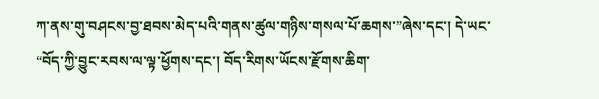ཀ་ནས་གུ་བཤངས་བྱ་ཐབས་མེད་པའི་གནས་ཚུལ་གཉིས་གསལ་པོ་ཆགས་”ཞེས་དང་། དེ་ཡང་ “བོད་ཀྱི་བྱུང་རབས་ལ་ལྟ་ཕྱོགས་དང་། བོད་རིགས་ཡོངས་རྫོགས་ཆིག་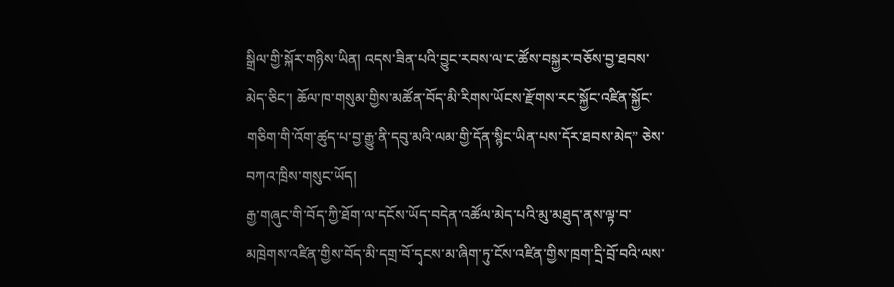སྒྲིལ་གྱི་སྐོར་གཉིས་ཡིན། འདས་ཟིན་པའི་བྱུང་རབས་ལ་ང་ཚོས་བསྐྱར་བཅོས་བྱ་ཐབས་མེད་ཅིང་། ཆོལ་ཁ་གསུམ་གྱིས་མཚོན་བོད་མི་རིགས་ཡོངས་རྫོགས་རང་སྐྱོང་འཛིན་སྐྱོང་གཅིག་གི་འོག་ཚུད་པ་བྱ་རྒྱུ་ནི་དབུ་མའི་ལམ་གྱི་དོན་སྙིང་ཡིན་པས་དོར་ཐབས་མེད” ཅེས་བཀའ་ཁྲིས་གསུང་ཡོད།
རྒྱ་གཞུང་གི་བོད་ཀྱི་ཐོག་ལ་དངོས་ཡོད་བདེན་འཚོལ་མེད་པའི་མུ་མཐུད་ནས་ལྟ་བ་མཁྲེགས་འཛིན་གྱིས་བོད་མི་དགྲ་བོ་དྭངས་མ་ཞིག་ཏུ་ངོས་འཛིན་གྱིས་ཁྲག་དྲི་བྲོ་བའི་ལས་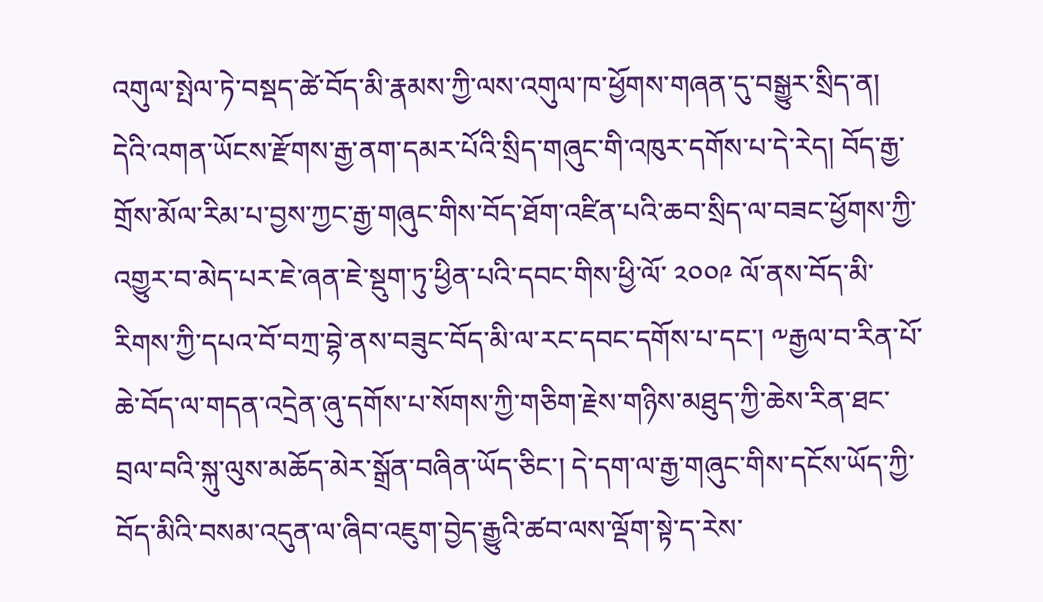འགུལ་སྤེལ་ཏེ་བསྡད་ཚེ་བོད་མི་རྣམས་ཀྱི་ལས་འགུལ་ཁ་ཕྱོགས་གཞན་དུ་བསྒྱུར་སྲིད་ན། དེའི་འགན་ཡོངས་རྫོགས་རྒྱ་ནག་དམར་པོའི་སྲིད་གཞུང་གི་འཁུར་དགོས་པ་དེ་རེད། བོད་རྒྱ་གྲོས་མོལ་རིམ་པ་བྱས་ཀྱང་རྒྱ་གཞུང་གིས་བོད་ཐོག་འཛིན་པའི་ཆབ་སྲིད་ལ་བཟང་ཕྱོགས་ཀྱི་འགྱུར་བ་མེད་པར་ཇེ་ཞན་ཇེ་སྡུག་ཏུ་ཕྱིན་པའི་དབང་གིས་ཕྱི་ལོ་ ༢༠༠༩ ལོ་ནས་བོད་མི་རིགས་ཀྱི་དཔའ་བོ་བཀྲ་བྷེ་ནས་བཟུང་བོད་མི་ལ་རང་དབང་དགོས་པ་དང་། ༸རྒྱལ་བ་རིན་པོ་ཆེ་བོད་ལ་གདན་འདྲེན་ཞུ་དགོས་པ་སོགས་ཀྱི་གཅིག་རྗེས་གཉིས་མཐུད་ཀྱི་ཆེས་རིན་ཐང་བྲལ་བའི་སྐུ་ལུས་མཆོད་མེར་སྒྲོན་བཞིན་ཡོད་ཅིང་། དེ་དག་ལ་རྒྱ་གཞུང་གིས་དངོས་ཡོད་ཀྱི་བོད་མིའི་བསམ་འདུན་ལ་ཞིབ་འཇུག་བྱེད་རྒྱུའི་ཚབ་ལས་ལྡོག་སྟེ་ད་རེས་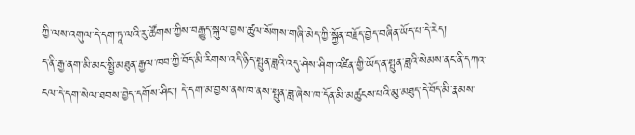ཀྱི་ལས་འགུལ་དེ་དག་ཏཱ་ལའི་རུ་ཚོགས་ཀྱིས་བརྒྱུད་སྐུལ་བྱས་ཚུལ་སོགས་གཞི་མེད་ཀྱི་སྐྱོན་བརྗོད་བྱེད་བཞིན་ཡོད་པ་དེ་རེད།
ད་ནི་རྒྱ་ནག་མི་མང་སྤྱི་མཐུན་རྒྱལ་ཁབ་ཀྱི་བོད་མི་རིགས་འདི་ཉིད་སྤུན་ཟླའི་འདུ་ཤེས་ཤིག་འཛིན་གྱི་ཡོད་ན་སྤུན་ཟླའི་སེམས་ནང་ནི་དཀའ་ངལ་དེ་དག་སེལ་ཐབས་བྱེད་དགོས་ཤིང་། དེ་དག་མ་བྱས་ནས་ཁ་ནས་སྤུན་ཟླ་ཞེས་ཁ་དོན་མི་མཚུངས་པའི་མུ་མཐུད་དེ་བོད་མི་རྣམས་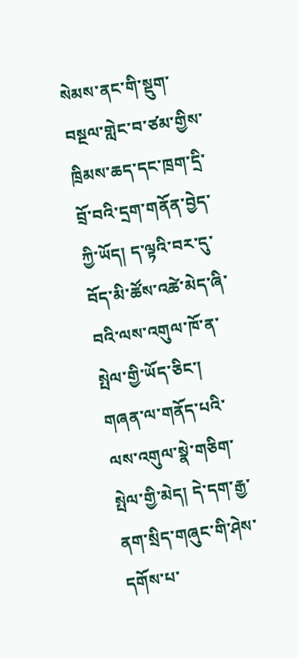སེམས་ནང་གི་སྡུག་བསྔལ་གླེང་བ་ཙམ་གྱིས་ཁྲིམས་ཆད་དང་ཁྲག་དྲི་བྲོ་བའི་དྲག་གནོན་བྱེད་ཀྱི་ཡོད། ད་ལྟའི་བར་དུ་བོད་མི་ཚོས་འཚེ་མེད་ཞི་བའི་ལས་འགུལ་ཁོ་ན་སྤེལ་གྱི་ཡོད་ཅིང་། གཞན་ལ་གནོད་པའི་ལས་འགུལ་སྣེ་གཅིག་སྤེལ་གྱི་མེད། དེ་དག་རྒྱ་ནག་སྲིད་གཞུང་གི་ཤེས་དགོས་པ་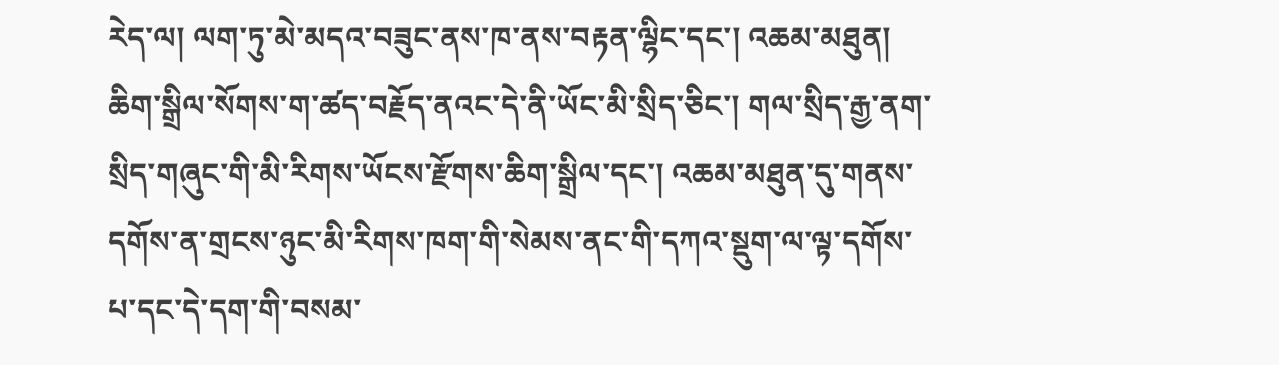རེད་ལ། ལག་ཏུ་མེ་མདའ་བཟུང་ནས་ཁ་ནས་བརྟན་ལྷིང་དང་། འཆམ་མཐུན། ཆིག་སྒྲིལ་སོགས་ག་ཚད་བརྗོད་ནའང་དེ་ནི་ཡོང་མི་སྲིད་ཅིང་། གལ་སྲིད་རྒྱ་ནག་སྲིད་གཞུང་གི་མི་རིགས་ཡོངས་རྫོགས་ཆིག་སྒྲིལ་དང་། འཆམ་མཐུན་དུ་གནས་དགོས་ན་གྲངས་ཉུང་མི་རིགས་ཁག་གི་སེམས་ནང་གི་དཀའ་སྡུག་ལ་ལྟ་དགོས་པ་དང་དེ་དག་གི་བསམ་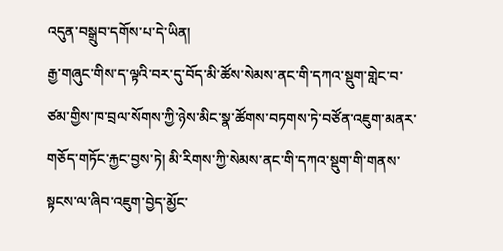འདུན་བསྒྲུབ་དགོས་པ་དེ་ཡིན།
རྒྱ་གཞུང་གིས་ད་ལྟའི་བར་དུ་བོད་མི་ཚོས་སེམས་ནང་གི་དཀའ་སྡུག་གླེང་བ་ཙམ་གྱིས་ཁ་བྲལ་སོགས་ཀྱི་ཉེས་མིང་སྣ་ཚོགས་བཏགས་ཏེ་བཙོན་འཇུག་མནར་གཅོད་གཏོང་རྐྱང་བྱས་ཏེ། མི་རིགས་ཀྱི་སེམས་ནང་གི་དཀའ་སྡུག་གི་གནས་སྟངས་ལ་ཞིབ་འཇུག་བྱེད་མྱོང་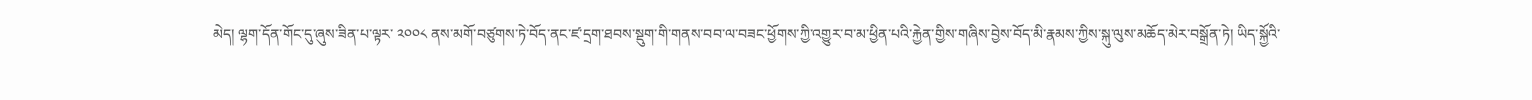མེད། ལྷག་དོན་གོང་དུ་ཞུས་ཟིན་པ་ལྟར་ ༢༠༠༨ ནས་མགོ་བཙུགས་ཏེ་བོད་ནང་ཛ་དྲག་ཐབས་སྡུག་གི་གནས་བབ་ལ་བཟང་ཕྱོགས་ཀྱི་འགྱུར་བ་མ་ཕྱིན་པའི་རྐྱེན་གྱིས་གཞིས་བྱེས་བོད་མི་རྣམས་ཀྱིས་སྐུ་ལུས་མཆོད་མེར་བསྒྲོན་ཏེ། ཡིད་སྐྱོའི་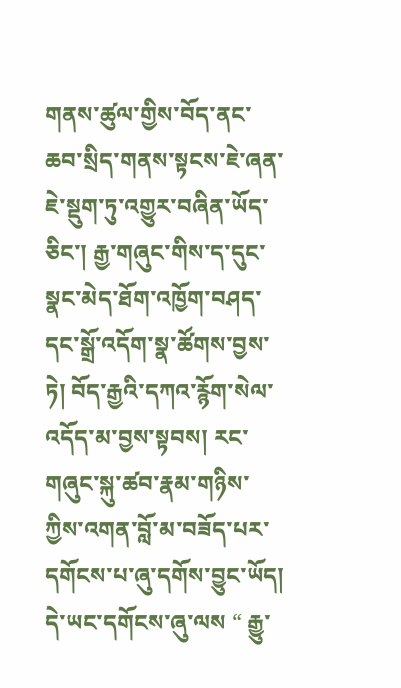གནས་ཚུལ་གྱིས་བོད་ནང་ཆབ་སྲིད་གནས་སྟངས་ཇེ་ཞན་ཇེ་སྡུག་ཏུ་འགྱུར་བཞིན་ཡོད་ཅིང་། རྒྱ་གཞུང་གིས་ད་དུང་སྣང་མེད་ཐོག་འཁྱོག་བཤད་དང་སྒྲོ་འདོག་སྣ་ཚོགས་བྱས་ཏེ། བོད་རྒྱའི་དཀའ་རྙོག་སེལ་འདོད་མ་བྱས་སྟབས། རང་གཞུང་སྐུ་ཚབ་རྣམ་གཉིས་ཀྱིས་འགན་བློ་མ་བཟོད་པར་དགོངས་པ་ཞུ་དགོས་བྱུང་ཡོད། དེ་ཡང་དགོངས་ཞུ་ལས “ རྒྱུ་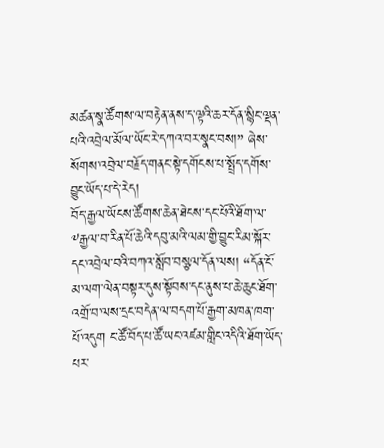མཚན་སྣ་ཚོགས་ལ་བརྟེན་ནས་ད་ལྟའི་ཆར་དོན་སྙིང་ལྡན་པའི་འབྲེལ་མོལ་ཡོང་རེ་དཀའ་བར་སྣང་བས།” ཞེས་སོགས་འབྲེལ་བརྗོད་གནང་སྟེ་དགོངས་པ་སྤྲོད་དགོས་བྱུང་ཡོད་པ་དེ་རེད།
བོད་རྒྱལ་ཡོངས་ཚོགས་ཆེན་ཐེངས་དང་པོའི་ཐོག་ལ་༸རྒྱལ་བ་རིན་པོ་ཆེའི་དབུ་མའི་ལམ་གྱི་བྱུང་རིམ་སྐོར་དང་འབྲེལ་བའི་བཀའ་སློབ་བསྩལ་དོན་ལས། “དོན་ངོ་མ་ལག་ལེན་བསྟར་དུས་སྟོབས་དང་ནུས་པ་ཆེ་ཆུང་ཐོག་འགྲོ་བ་ལས་དྲང་བདེན་ལ་བདག་པོ་རྒྱག་མཁན་ཁག་པོ་འདུག ང་ཚོ་བོད་པ་ཚོ་ཡང་འཛམ་གླིང་འདིའི་ཐོག་ཡོད་པར་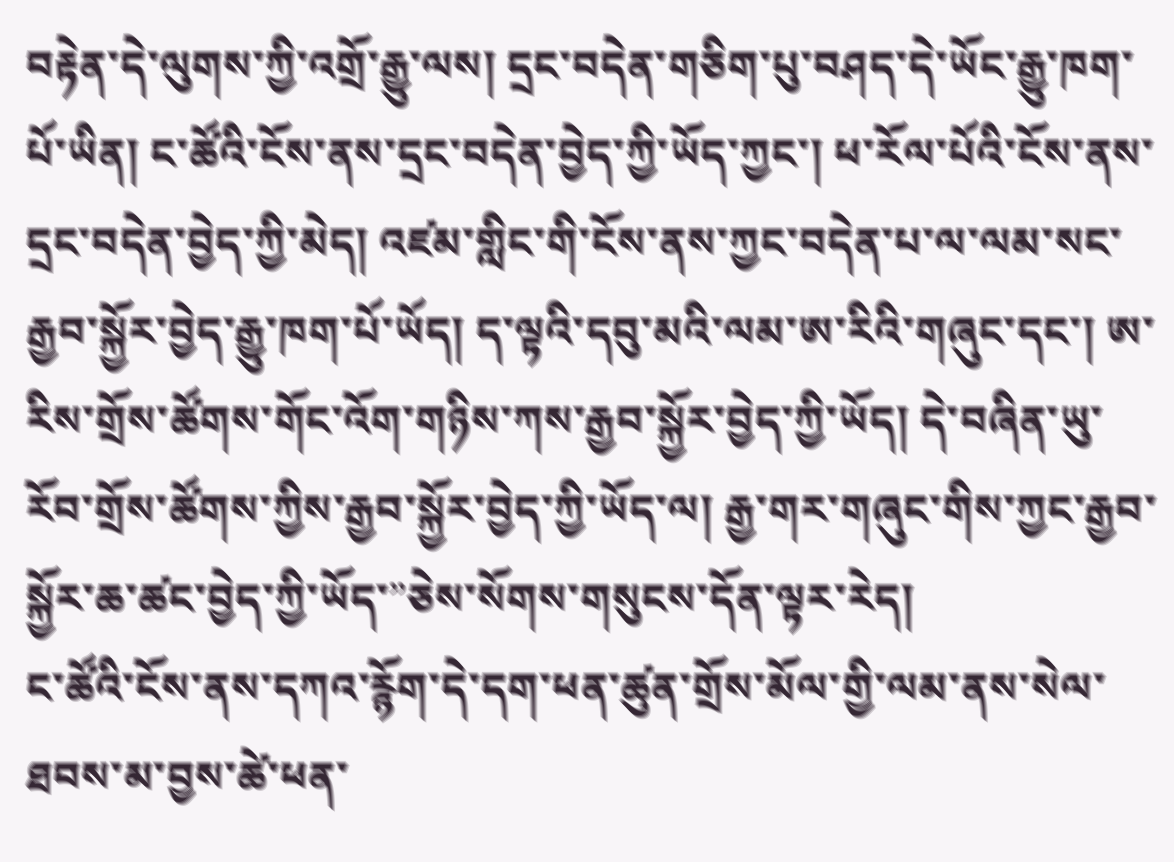བརྟེན་དེ་ལུགས་ཀྱི་འགྲོ་རྒྱུ་ལས། དྲང་བདེན་གཅིག་པུ་བཤད་དེ་ཡོང་རྒྱུ་ཁག་པོ་ཡིན། ང་ཚོའི་ངོས་ནས་དྲང་བདེན་བྱེད་ཀྱི་ཡོད་ཀྱང་། ཕ་རོལ་པོའི་ངོས་ནས་དྲང་བདེན་བྱེད་ཀྱི་མེད། འཛམ་གླིང་གི་ངོས་ནས་ཀྱང་བདེན་པ་ལ་ལམ་སང་རྒྱབ་སྐྱོར་བྱེད་རྒྱུ་ཁག་པོ་ཡོད། ད་ལྟའི་དབུ་མའི་ལམ་ཨ་རིའི་གཞུང་དང་། ཨ་རིས་གྲོས་ཚོགས་གོང་འོག་གཉིས་ཀས་རྒྱབ་སྐྱོར་བྱེད་ཀྱི་ཡོད། དེ་བཞིན་ཡུ་རོབ་གྲོས་ཚོགས་ཀྱིས་རྒྱབ་སྐྱོར་བྱེད་ཀྱི་ཡོད་ལ། རྒྱ་གར་གཞུང་གིས་ཀྱང་རྒྱབ་སྐྱོར་ཆ་ཚང་བྱེད་ཀྱི་ཡོད་”ཅེས་སོགས་གསུངས་དོན་ལྟར་རེད།
ང་ཚོའི་ངོས་ནས་དཀའ་རྙོག་དེ་དག་ཕན་ཚུན་གྲོས་མོལ་གྱི་ལམ་ནས་སེལ་ཐབས་མ་བྱས་ཚེ་ཕན་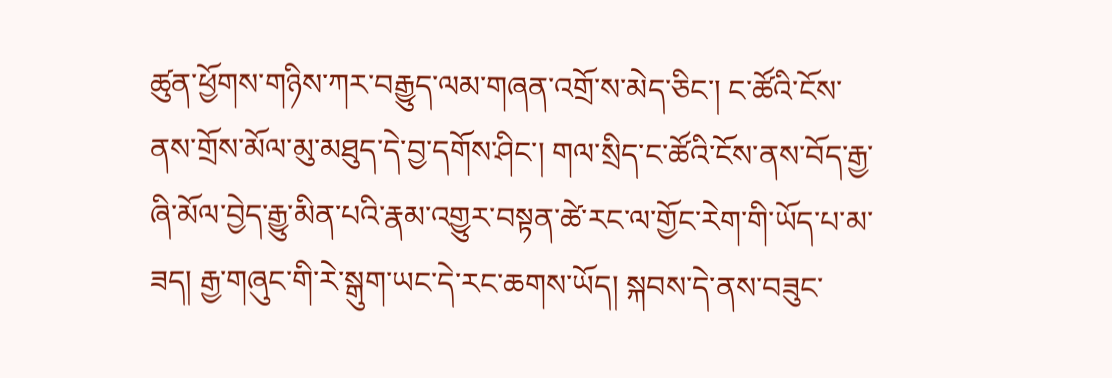ཚུན་ཕྱོགས་གཉིས་ཀར་བརྒྱུད་ལམ་གཞན་འགྲོ་ས་མེད་ཅིང་། ང་ཚོའི་ངོས་ནས་གྲོས་མོལ་མུ་མཐུད་དེ་བྱ་དགོས་ཤིང་། གལ་སྲིད་ང་ཚོའི་ངོས་ནས་བོད་རྒྱ་ཞི་མོལ་བྱེད་རྒྱུ་མིན་པའི་རྣམ་འགྱུར་བསྟན་ཚེ་རང་ལ་གྱོང་རེག་གི་ཡོད་པ་མ་ཟད། རྒྱ་གཞུང་གི་རེ་སྒུག་ཡང་དེ་རང་ཆགས་ཡོད། སྐབས་དེ་ནས་བཟུང་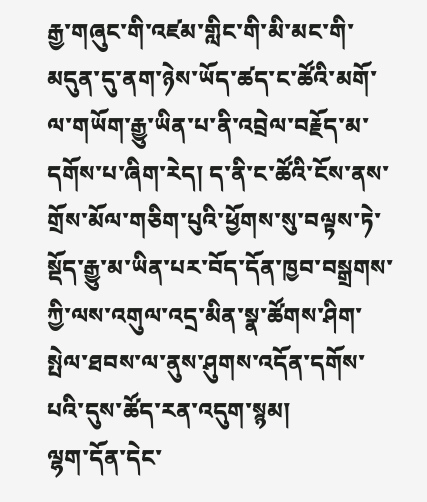རྒྱ་གཞུང་གི་འཛམ་གླིང་གི་མི་མང་གི་མདུན་དུ་ནག་ཉེས་ཡོད་ཚད་ང་ཚོའི་མགོ་ལ་གཡོག་རྒྱུ་ཡིན་པ་ནི་འབྲེལ་བརྗོད་མ་དགོས་པ་ཞིག་རེད། ད་ནི་ང་ཚོའི་ངོས་ནས་གྲོས་མོལ་གཅིག་པུའི་ཕྱོགས་སུ་བལྟས་ཏེ་སྡོད་རྒྱུ་མ་ཡིན་པར་བོད་དོན་ཁྱབ་བསྒྲགས་ཀྱི་ལས་འགུལ་འདྲ་མིན་སྣ་ཚོགས་ཤིག་སྤེལ་ཐབས་ལ་ནུས་ཤུགས་འདོན་དགོས་པའི་དུས་ཚོད་རན་འདུག་སྙམ།
ལྷག་དོན་དེང་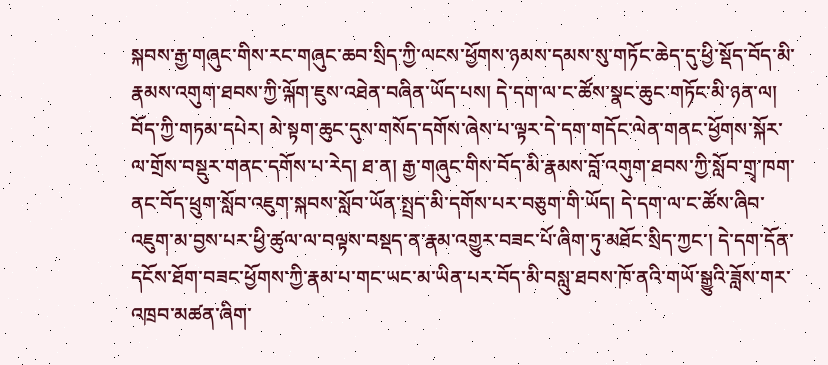སྐབས་རྒྱ་གཞུང་གིས་རང་གཞུང་ཆབ་སྲིད་ཀྱི་ལངས་ཕྱོགས་ཉམས་དམས་སུ་གཏོང་ཆེད་དུ་ཕྱི་སྡོད་བོད་མི་རྣམས་འགུག་ཐབས་ཀྱི་ལྐོག་ཇུས་འཐེན་བཞིན་ཡོད་པས། དེ་དག་ལ་ང་ཚོས་སྣང་ཆུང་གཏོང་མི་ཉན་ལ། བོད་ཀྱི་གཏམ་དཔེར། མེ་སྟག་ཆུང་དུས་གསོད་དགོས་ཞེས་པ་ལྟར་དེ་དག་གདོང་ལེན་གནང་ཕྱོགས་སྐོར་ལ་གྲོས་བསྡུར་གནང་དགོས་པ་རེད། ཐ་ན། རྒྱ་གཞུང་གིས་བོད་མི་རྣམས་བློ་འགུག་ཐབས་ཀྱི་སློབ་གྲྭ་ཁག་ནང་བོད་ཕྲུག་སློབ་འཇུག་སྐབས་སློབ་ཡོན་སྤྲད་མི་དགོས་པར་བཅུག་གི་ཡོད། དེ་དག་ལ་ང་ཚོས་ཞིབ་འཇུག་མ་བྱས་པར་ཕྱི་ཚུལ་ལ་བལྟས་བསྡད་ན་རྣམ་འགྱུར་བཟང་པོ་ཞིག་ཏུ་མཐོང་སྲིད་ཀྱང་། དེ་དག་དོན་དངོས་ཐོག་བཟང་ཕྱོགས་ཀྱི་རྣམ་པ་གང་ཡང་མ་ཡིན་པར་བོད་མི་བསླུ་ཐབས་ཁོ་ནའི་གཡོ་སྒྱུའི་ཟློས་གར་འཁྲབ་མཚན་ཞིག་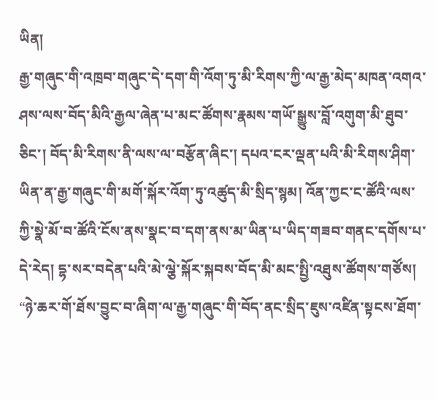ཡིན།
རྒྱ་གཞུང་གི་འཁྲབ་གཞུང་དེ་དག་གི་འོག་ཏུ་མི་རིགས་ཀྱི་ལ་རྒྱ་མེད་མཁན་འགའ་ཤས་ལས་བོད་མིའི་རྒྱལ་ཞེན་པ་མང་ཚོགས་རྣམས་གཡོ་སྒྱུས་བློ་འགུག་མི་ཐུབ་ཅིང་། བོད་མི་རིགས་ནི་ལས་ལ་བརྩོན་ཞིང་། དཔའ་ངར་ལྡན་པའི་མི་རིགས་ཤིག་ཡིན་ན་རྒྱ་གཞུང་གི་མགོ་སྐོར་འོག་ཏུ་འཚུད་མི་སྲིད་སྙམ། འོན་ཀྱང་ང་ཚོའི་ལས་ཀྱི་སྣེ་མོ་བ་ཚོའི་ངོས་ནས་སྣང་བ་དག་ནས་མ་ཡིན་པ་ཡིད་གཟབ་གནང་དགོས་པ་དེ་རེད། དྷ་སར་བདེན་པའི་མེ་ལྕེ་སྐོར་སྐབས་བོད་མི་མང་སྤྱི་འཐུས་ཚོགས་གཙོས། “ཉེ་ཆར་གོ་ཐོས་བྱུང་བ་ཞིག་ལ་རྒྱ་གཞུང་གི་བོད་ནང་སྲིད་ཇུས་འཛིན་སྟངས་ཐོག་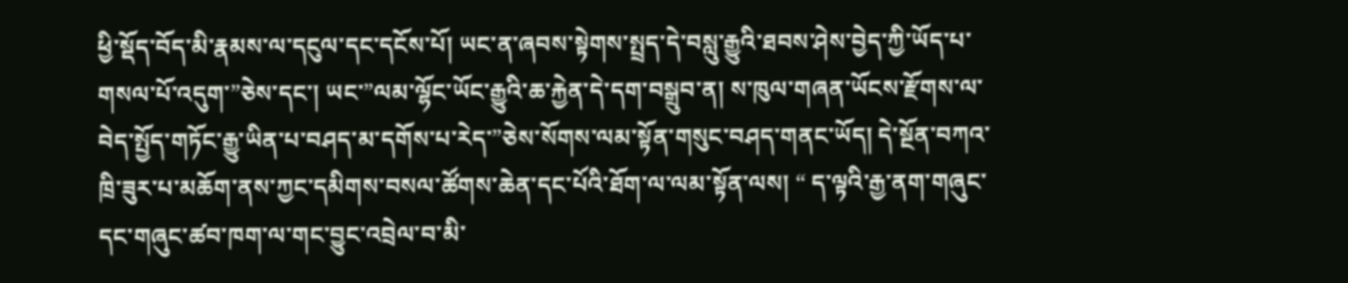ཕྱི་སྡོད་བོད་མི་རྣམས་ལ་དངུལ་དང་དངོས་པོ། ཡང་ན་ཞབས་སྟེགས་སྤྲད་དེ་བསླུ་རྒྱུའི་ཐབས་ཤེས་བྱེད་ཀྱི་ཡོད་པ་གསལ་པོ་འདུག་”ཅེས་དང་། ཡང་”ལམ་ལྷོང་ཡོང་རྒྱུའི་ཆ་རྐྱེན་དེ་དག་བསྒྲུབ་ན། ས་ཁུལ་གཞན་ཡོངས་རྫོགས་ལ་བེད་སྤྱོད་གཏོང་རྒྱུ་ཡིན་པ་བཤད་མ་དགོས་པ་རེད་”ཅེས་སོགས་ལམ་སྟོན་གསུང་བཤད་གནང་ཡོད། དེ་སྔོན་བཀའ་ཁྲི་ཟུར་པ་མཆོག་ནས་ཀྱང་དམིགས་བསལ་ཚོགས་ཆེན་དང་པོའི་ཐོག་ལ་ལམ་སྟོན་ལས། “ ད་ལྟའི་རྒྱ་ནག་གཞུང་དང་གཞུང་ཚབ་ཁག་ལ་གང་བྱུང་འབྲེལ་བ་མི་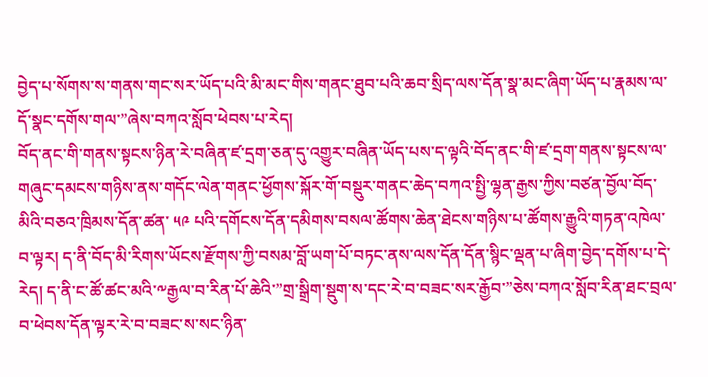བྱེད་པ་སོགས་ས་གནས་གང་སར་ཡོད་པའི་མི་མང་གིས་གནང་ཐུབ་པའི་ཆབ་སྲིད་ལས་དོན་སྣ་མང་ཞིག་ཡོད་པ་རྣམས་ལ་དོ་སྣང་དགོས་གལ་”ཞེས་བཀའ་སློབ་ཕེབས་པ་རེད།
བོད་ནང་གི་གནས་སྟངས་ཉིན་རེ་བཞིན་ཛ་དྲག་ཅན་དུ་འགྱུར་བཞིན་ཡོད་པས་ད་ལྟའི་བོད་ནང་གི་ཛ་དྲག་གནས་སྟངས་ལ་གཞུང་དམངས་གཉིས་ནས་གདོང་ལེན་གནང་ཕྱོགས་སྐོར་གོ་བསྡུར་གནང་ཆེད་བཀའ་སྤྱི་ལྷན་རྒྱས་ཀྱིས་བཙན་བྱོལ་བོད་མིའི་བཅའ་ཁྲིམས་དོན་ཚན་ ༥༩ པའི་དགོངས་དོན་དམིགས་བསལ་ཚོགས་ཆེན་ཐེངས་གཉིས་པ་ཚོགས་རྒྱུའི་གཏན་འཁེལ་བ་ལྟར། ད་ནི་བོད་མི་རིགས་ཡོངས་རྫོགས་ཀྱི་བསམ་བློ་ཡག་པོ་བཏང་ནས་ལས་དོན་དོན་སྙིང་ལྡན་པ་ཞིག་བྱེད་དགོས་པ་དེ་རེད། ད་ནི་ང་ཚོ་ཚང་མའི་༸རྒྱལ་བ་རིན་པོ་ཆེའི་”གྲ་སྒྲིག་སྡུག་ས་དང་རེ་བ་བཟང་སར་རྒྱོབ་”ཅེས་བཀའ་སློབ་རིན་ཐང་བྲལ་བ་ཕེབས་དོན་ལྟར་རེ་བ་བཟང་ས་སང་ཉིན་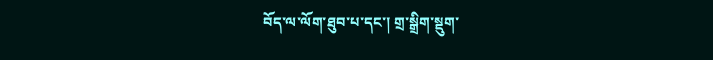བོད་ལ་ལོག་ཐུབ་པ་དང་། གྲ་སྒྲིག་སྡུག་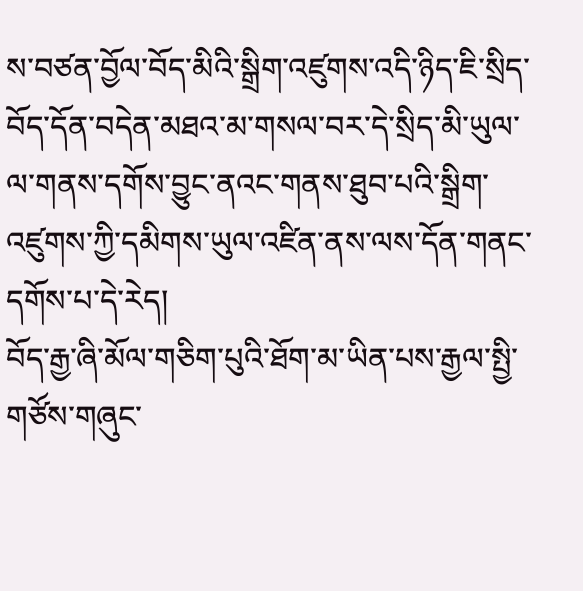ས་བཙན་བྱོལ་བོད་མིའི་སྒྲིག་འཛུགས་འདི་ཉིད་ཇི་སྲིད་བོད་དོན་བདེན་མཐའ་མ་གསལ་བར་དེ་སྲིད་མི་ཡུལ་ལ་གནས་དགོས་བྱུང་ནའང་གནས་ཐུབ་པའི་སྒྲིག་འཛུགས་ཀྱི་དམིགས་ཡུལ་འཛིན་ནས་ལས་དོན་གནང་དགོས་པ་དེ་རེད།
བོད་རྒྱ་ཞི་མོལ་གཅིག་པུའི་ཐོག་མ་ཡིན་པས་རྒྱལ་སྤྱི་གཙོས་གཞུང་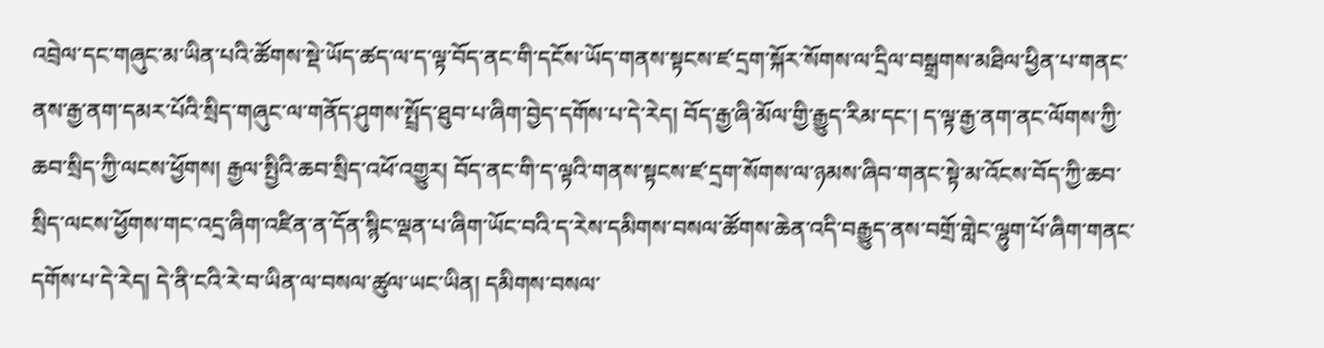འབྲེལ་དང་གཞུང་མ་ཡིན་པའི་ཚོགས་སྡེ་ཡོད་ཚད་ལ་ད་ལྟ་བོད་ནང་གི་དངོས་ཡོད་གནས་སྟངས་ཛ་དྲག་སྐོར་སོགས་ལ་དྲིལ་བསྒྲགས་མཐིལ་ཕྱིན་པ་གནང་ནས་རྒྱ་ནག་དམར་པོའི་སྲིད་གཞུང་ལ་གནོད་ཤུགས་སྤྲོད་ཐུབ་པ་ཞིག་བྱེད་དགོས་པ་དེ་རེད། བོད་རྒྱ་ཞི་མོལ་གྱི་རྒྱུད་རིམ་དང་། ད་ལྟ་རྒྱ་ནག་ནང་ལོགས་ཀྱི་ཆབ་སྲིད་ཀྱི་ལངས་ཕྱོགས། རྒྱལ་སྤྱིའི་ཆབ་སྲིད་འཕོ་འགྱུར། བོད་ནང་གི་ད་ལྟའི་གནས་སྟངས་ཛ་དྲག་སོགས་ལ་ཉམས་ཞིབ་གནང་སྟེ་མ་འོངས་བོད་ཀྱི་ཆབ་སྲིད་ལངས་ཕྱོགས་གང་འདྲ་ཞིག་འཛིན་ན་དོན་སྙིང་ལྡན་པ་ཞིག་ཡོང་བའི་ད་རེས་དམིགས་བསལ་ཚོགས་ཆེན་འདི་བརྒྱུད་ནས་བགྲོ་གླེང་ལྷུག་པོ་ཞིག་གནང་དགོས་པ་དེ་རེད། དེ་ནི་ངའི་རེ་བ་ཡིན་ལ་བསལ་ཚུལ་ཡང་ཡིན། དམིགས་བསལ་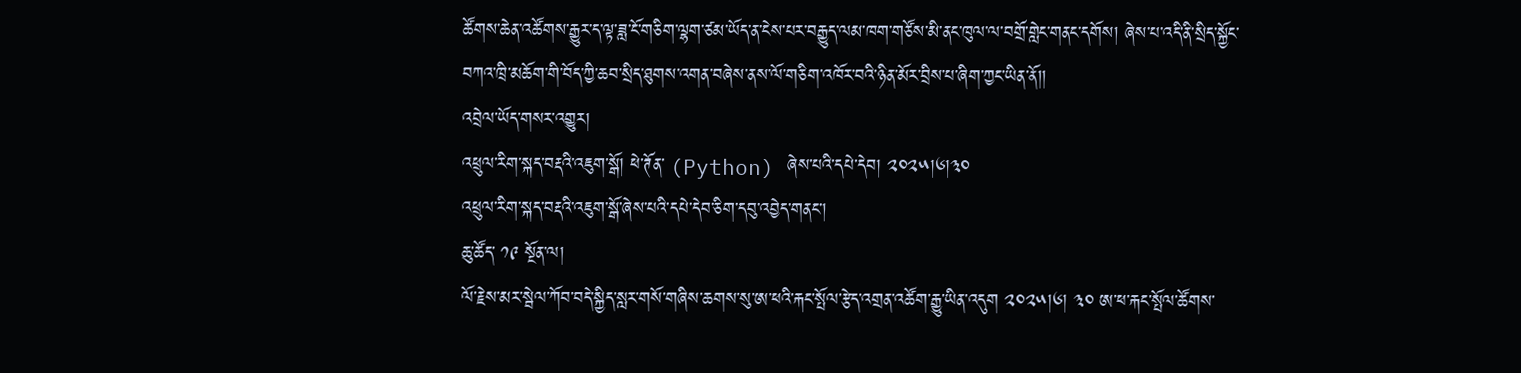ཚོགས་ཆེན་འཚོགས་རྒྱུར་ད་ལྟ་ཟླ་ངོ་གཅིག་ལྷག་ཙམ་ཡོད་ན་ངེས་པར་བརྒྱུད་ལམ་ཁག་གཙོས་མི་ནང་ཁུལ་ལ་བགྲོ་གླེང་གནང་དགོས། ཞེས་པ་འདི་ནི་སྲིད་སྐྱོང་བཀའ་ཁྲི་མཆོག་གི་བོད་ཀྱི་ཆབ་སྲིད་ཐུགས་འགན་བཞེས་ནས་ལོ་གཅིག་འཁོར་བའི་ཉིན་མོར་བྲིས་པ་ཞིག་ཀྱང་ཡིན་ནོ།།
འབྲེལ་ཡོད་གསར་འགྱུར།
འཕྲུལ་རིག་སྐད་བརྡའི་འཇུག་སྒོ། ཕེ་ཊོན་ (Python) ཞེས་པའི་དཔེ་དེབ། ༢༠༢༥།༦།༣༠
འཕྲུལ་རིག་སྐད་བརྡའི་འཇུག་སྒོ་ཞེས་པའི་དཔེ་དེབ་ཅིག་དབུ་འབྱེད་གནང་།
ཆུ་ཚོད་ ༡༩ སྔོན་ལ།
ལོ་རྗེས་མར་སྦེལ་ཀོབ་བདེ་སྐྱིད་སླར་གསོ་གཞིས་ཆགས་སུ་ཨ་ཕའི་རྐང་སྤོལ་རྩེད་འགྲན་འཚོག་རྒྱུ་ཡིན་འདུག ༢༠༢༥།༦། ༣༠ ཨ་ཕ་རྐང་སྤོལ་ཚོགས་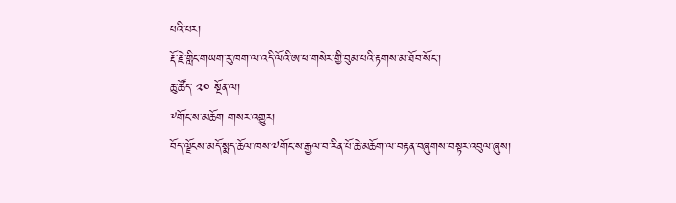པའི་པར།
རྡོ་རྗེ་གླིང་གཡག་རུ་ཁག་ལ་འདི་ལོའི་ཨ་ཕ་གསེར་གྱི་བུམ་པའི་རྟགས་མ་ཐོབ་སོང་།
ཆུ་ཚོད་ ༢༠ སྔོན་ལ།
༸གོང་ས་མཆོག གསར་འགྱུར།
བོད་ལྗོངས་མདོ་སྨད་ཆོལ་ཁས་༧གོང་ས་རྒྱལ་བ་རིན་པོ་ཆེ་མཆོག་ལ་བརྟན་བཞུགས་བསྟར་འབུལ་ཞུས།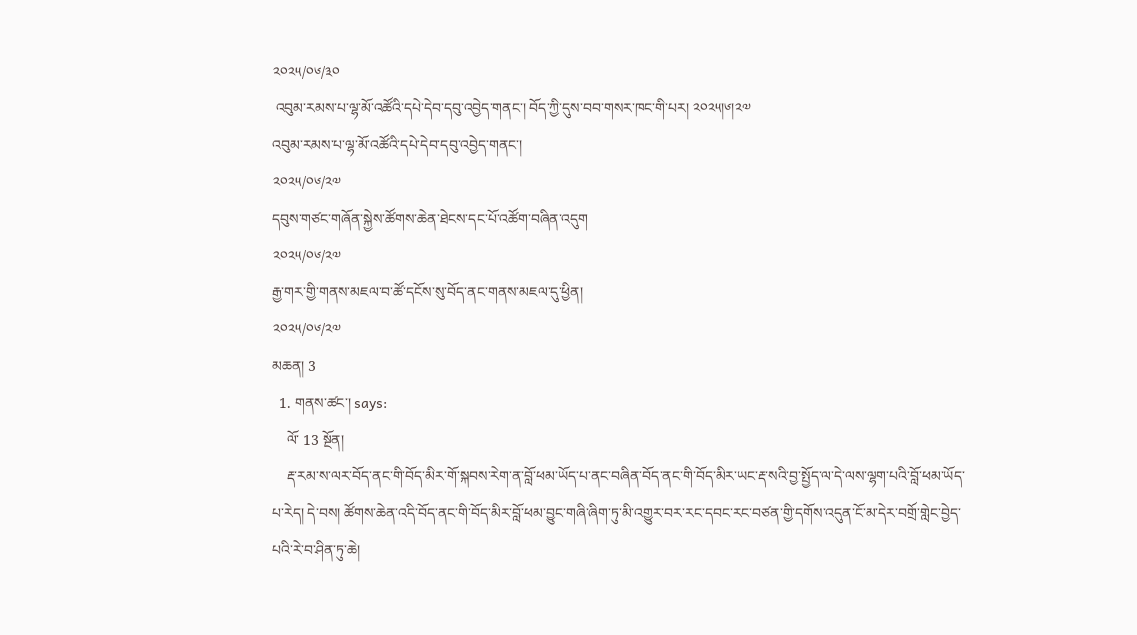༢༠༢༥/༠༦/༣༠
 འབུམ་རམས་པ་ལྷ་མོ་འཚོའི་དཔེ་དེབ་དབུ་འབྱེད་གནང་། བོད་ཀྱི་དུས་བབ་གསར་ཁང་གི་པར། ༢༠༢༥།༦།༢༧
འབུམ་རམས་པ་ལྷ་མོ་འཚོའི་དཔེ་དེབ་དབུ་འབྱེད་གནང་།
༢༠༢༥/༠༦/༢༧
དབུས་གཙང་གཞོན་སྐྱེས་ཚོགས་ཆེན་ཐེངས་དང་པོ་འཚོག་བཞིན་འདུག
༢༠༢༥/༠༦/༢༧
རྒྱ་གར་གྱི་གནས་མཇལ་བ་ཚོ་དངོས་སུ་བོད་ནང་གནས་མཇལ་དུ་ཕྱིན།
༢༠༢༥/༠༦/༢༧
མཆན། 3
  1. གནས་ཚང་། says:
    ལོ་ 13 སྔོན།
    རྡ་རམ་ས་ལར་བོད་ནང་གི་བོད་མིར་གོ་སྐབས་རེག་ན་བློ་ཕམ་ཡོད་པ་ནང་བཞིན་བོད་ནང་གི་བོད་མིར་ཡང་རྡ་སའི་བྱ་སྤྱོད་ལ་དེ་ལས་ལྷག་པའི་བློ་ཕམ་ཡོད་པ་རེད། དེ་བས། ཚོགས་ཆེན་འདི་བོད་ནང་གི་བོད་མིར་བློ་ཕམ་བྱུང་གཞི་ཞིག་ཏུ་མི་འགྱུར་བར་རང་དབང་རང་བཙན་གྱི་དགོས་འདུན་ངོ་མ་དེར་བགྲོ་གླེང་བྱེད་པའི་རེ་བ་ཤིན་ཏུ་ཆེ།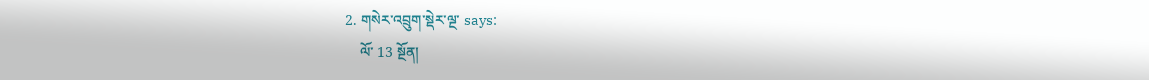2. གསེར་འབྲུག་སྡེར་ལྔ་ says:
    ལོ་ 13 སྔོན།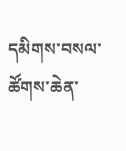དམིགས་བསལ་ཚོགས་ཆེན་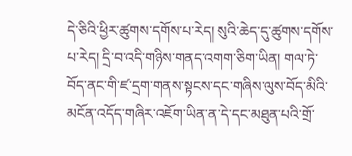དེ་ཅིའི་ཕྱིར་ཚུགས་དགོས་པ་རེད། སུའི་ཆེད་དུ་ཚུགས་དགོས་པ་རེད། དྲི་བ་འདི་གཉིས་གནད་འགག་ཅིག་ཡིན། གལ་ཏེ་བོད་ནང་གི་ཛ་དྲག་གནས་སྟངས་དང་གཞིས་ལུས་བོད་མིའི་མངོན་འདོད་གཞིར་འཇོག་ཡིན་ན་དེ་དང་མཐུན་པའི་གྲོ་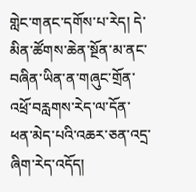གླེང་གནང་དགོས་པ་རེད། དེ་མིན་ཚོགས་ཆེན་སྔོན་མ་ནང་བཞིན་ཡིན་ན་གཞུང་གྲོན་འཕྲོ་བརླགས་རེད་ལ་དོན་ཕན་མེད་པའི་འཆར་ཅན་འདྲ་ཞིག་རེད་འདོད།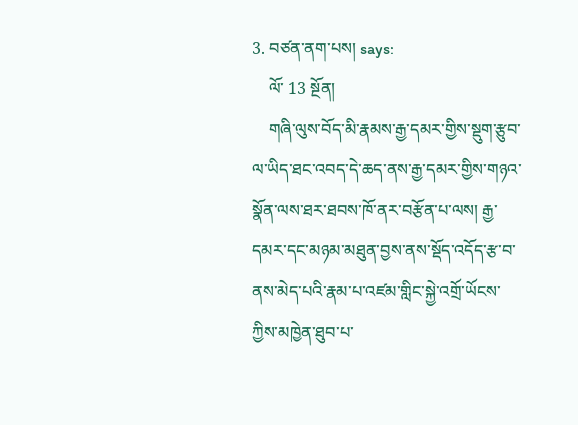3. བཙན་ནག་པས། says:
    ལོ་ 13 སྔོན།
    གཞི་ལུས་བོད་མི་རྣམས་རྒྱ་དམར་གྱིས་སྡུག་རྩུབ་ལ་ཡིད་ཐང་འབད་དེ་ཆད་ནས་རྒྱ་དམར་གྱིས་གཉའ་སྣོན་ལས་ཐར་ཐབས་ཁོ་ནར་བརྩོན་པ་ལས། རྒྱ་དམར་དང་མཉམ་མཐུན་བྱས་ནས་སྡོད་འདོད་རྩ་བ་ནས་མེད་པའི་རྣམ་པ་འཛམ་གླིང་སྐྱེ་འགྲོ་ཡོངས་ཀྱིས་མཁྱེན་ཐུབ་པ་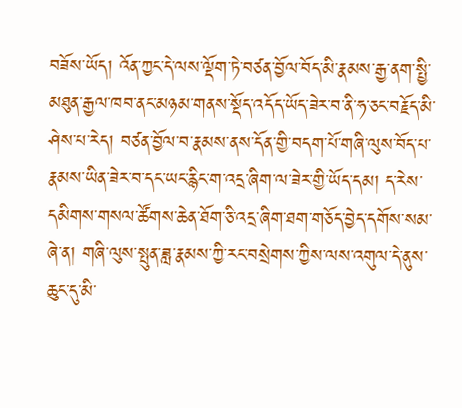བཟོས་ཡོད། འོན་ཀྱང་དེ་ལས་ལྡོག་ཏེ་བཙན་བྱོལ་བོད་མི་རྣམས་རྒྱ་ནག་སྤྱི་མཐུན་རྒྱལ་ཁབ་ནང་མཉམ་གནས་སྡོད་འདོད་ཡོད་ཟེར་བ་ནི་ཧ་ཅང་བརྗོད་མི་ཤེས་པ་རེད། བཙན་བྱོལ་བ་རྣམས་ནས་དོན་གྱི་བདག་པོ་གཞི་ལུས་བོད་པ་རྣམས་ཡིན་ཟེར་བ་དང་ཡང་རྙིང་ག་འདྲ་ཞིག་ལ་ཟེར་གྱི་ཡོད་དམ། ད་རེས་དམིགས་གསལ་ཚོགས་ཆེན་ཐོག་ཅི་འདྲ་ཞིག་ཐག་གཅོད་བྱེད་དགོས་སམ་ཞེ་ན། གཞི་ལུས་སྤུན་ཟླ་རྣམས་ཀྱི་རང་བསྲེགས་ཀྱིས་ལས་འགུལ་དེ་ནུས་ཆུང་དུ་མི་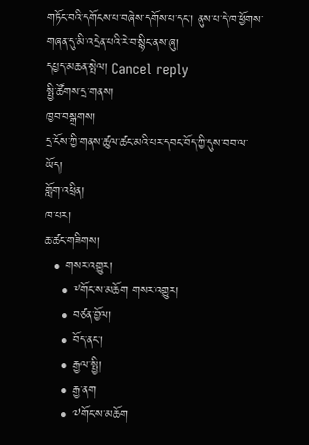གཏོང་བའི་དགོངས་པ་བཞེས་དགོས་པ་དང་། ནུས་པ་དེ་ཁ་ཕྱོགས་གཞན་དུ་མི་འདྲེན་པའི་རེ་བ་སྙིང་ནས་ཞུ།
དཔྱད་མཆན་སྤེལ། Cancel reply
སྤྱི་ཚོགས་དྲ་གནས།
ཁྱབ་བསྒྲགས།
དྲ་ངོས་ཀྱི་གནས་ཚུལ་ཚང་མའི་པར་དབང་བོད་ཀྱི་དུས་བབ་ལ་ཡོད།
གློག་འཕྲིན།
ཁ་པར།
ཆ་ཚང་གཟིགས།
  • གསར་འགྱུར།
    • ༸གོང་ས་མཆོག གསར་འགྱུར།
    • བཙན་བྱོལ།
    • བོད་ནང་།
    • རྒྱལ་སྤྱི།
    • རྒྱ་ནག
    • ༧གོང་ས་མཆོག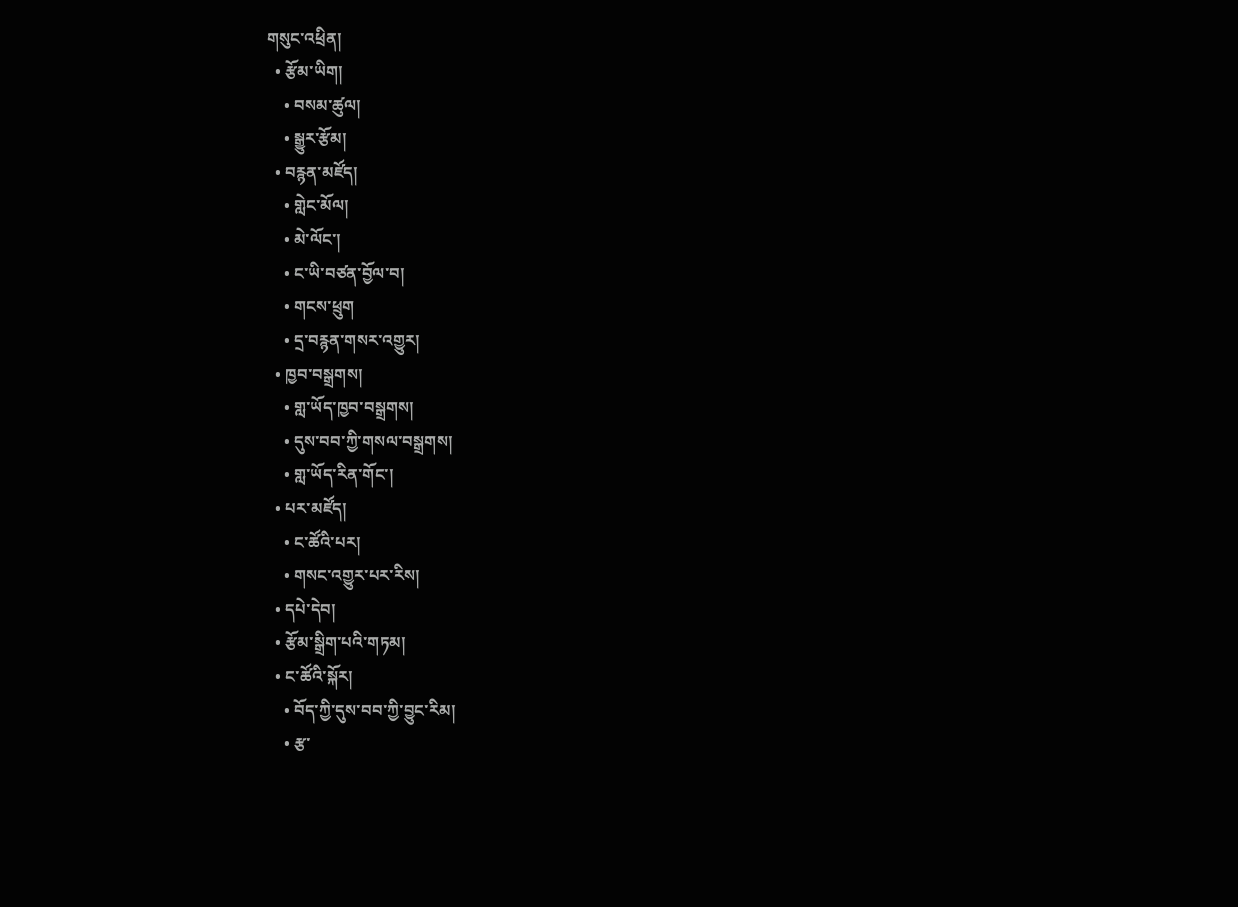གསུང་འཕྲིན།
  • རྩོམ་ཡིག།
    • བསམ་ཚུལ།
    • སྒྱུར་རྩོམ།
  • བརྙན་མཛོད།
    • གླེང་མོལ།
    • མེ་ལོང་།
    • ང་ཡི་བཙན་བྱོལ་བ།
    • གངས་ཕྲུག
    • དྲ་བརྙན་གསར་འགྱུར།
  • ཁྱབ་བསྒྲགས།
    • གླ་ཡོད་ཁྱབ་བསྒྲགས།
    • དུས་བབ་ཀྱི་གསལ་བསྒྲགས།
    • གླ་ཡོད་རིན་གོང་།
  • པར་མཛོད།
    • ང་ཚོའི་པར།
    • གསང་འགྱུར་པར་རིས།
  • དཔེ་དེབ།
  • རྩོམ་སྒྲིག་པའི་གཏམ།
  • ང་ཚོའི་སྐོར།
    • བོད་ཀྱི་དུས་བབ་ཀྱི་བྱུང་རིམ།
    • རྩ་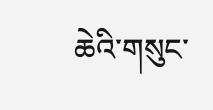ཆེའི་གསུང་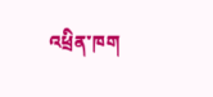འཕྲིན་ཁག